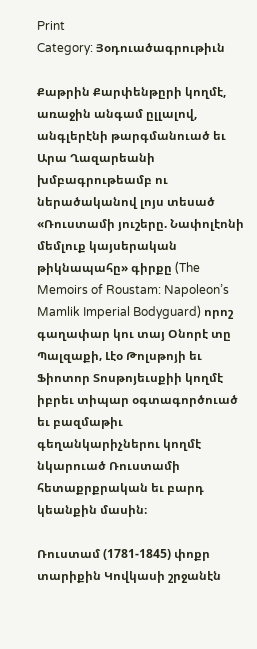Print
Category: Յօդուածագրութիւն

Քաթրին Քարփենթըրի կողմէ, առաջին անգամ ըլլալով, անգլերէնի թարգմանուած եւ Արա Ղազարեանի խմբագրութեամբ ու ներածականով լոյս տեսած «Ռուստամի յուշերը. Նափոլէոնի մեմլուք կայսերական թիկնապահը» գիրքը (The Memoirs of Roustam: Napoleon’s Mamlik Imperial Bodyguard) որոշ գաղափար կու տայ Օնորէ տը Պալզաքի‚ Լէօ Թոլսթոյի եւ Ֆիոտոր Տոսթոյեւսքիի կողմէ իբրեւ տիպար օգտագործուած եւ բազմաթիւ գեղանկարիչներու կողմէ նկարուած Ռուստամի հետաքրքրական եւ բարդ կեանքին մասին։

Ռուստամ (1781-1845) փոքր տարիքին Կովկասի շրջանէն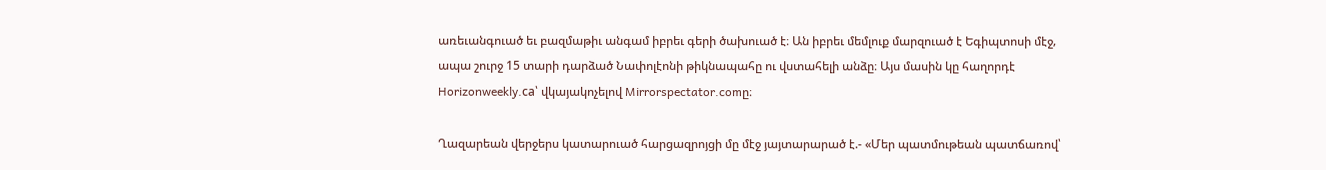առեւանգուած եւ բազմաթիւ անգամ իբրեւ գերի ծախուած է։ Ան իբրեւ մեմլուք մարզուած է Եգիպտոսի մէջ‚ ապա շուրջ 15 տարի դարձած Նափոլէոնի թիկնապահը ու վստահելի անձը։ Այս մասին կը հաղորդէ Horizonweekly.ca՝ վկայակոչելով Mirrorspectator.comը։

Ղազարեան վերջերս կատարուած հարցազրոյցի մը մէջ յայտարարած է.- «Մեր պատմութեան պատճառով՝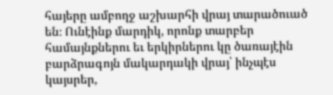հայերը ամբողջ աշխարհի վրայ տարածուած են։ Ունէինք մարդիկ‚ որոնք տարբեր համայնքներու եւ երկիրներու կը ծառայէին բարձրագոյն մակարդակի վրայ՝ ինչպէս կայսրեր‚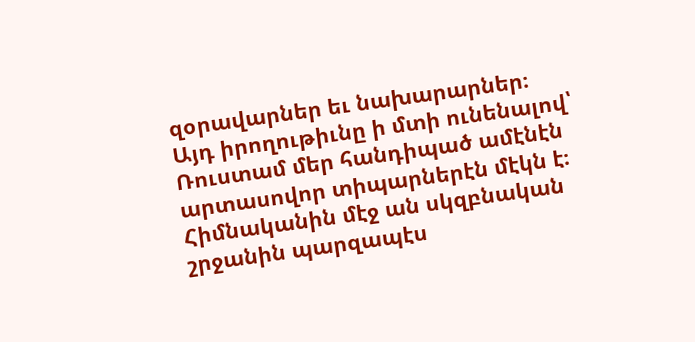զօրավարներ եւ նախարարներ։ Այդ իրողութիւնը ի մտի ունենալով՝ Ռուստամ մեր հանդիպած ամէնէն արտասովոր տիպարներէն մէկն է։ Հիմնականին մէջ ան սկզբնական շրջանին պարզապէս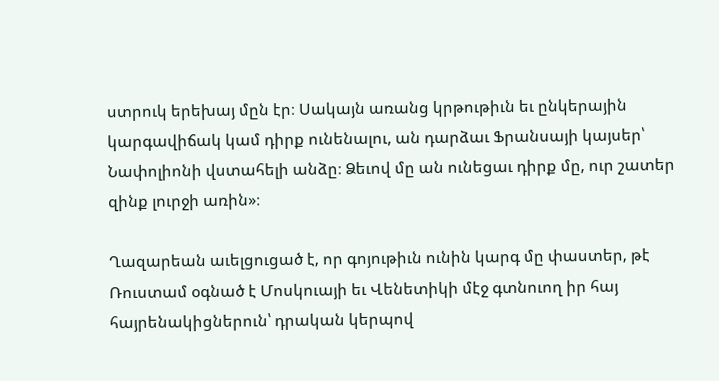ստրուկ երեխայ մըն էր։ Սակայն առանց կրթութիւն եւ ընկերային կարգավիճակ կամ դիրք ունենալու, ան դարձաւ Ֆրանսայի կայսեր՝ Նափոլիոնի վստահելի անձը։ Ձեւով մը ան ունեցաւ դիրք մը‚ ուր շատեր զինք լուրջի առին»։

Ղազարեան աւելցուցած է‚ որ գոյութիւն ունին կարգ մը փաստեր‚ թէ Ռուստամ օգնած է Մոսկուայի եւ Վենետիկի մէջ գտնուող իր հայ հայրենակիցներուն՝ դրական կերպով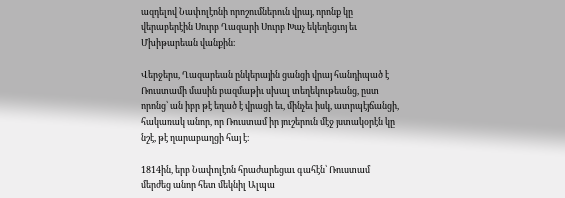ազդելով Նափոլէոնի որոշումներուն վրայ‚ որոնք կը վերաբերէին Սուրբ Ղազարի Սուրբ Խաչ եկեղեցւոյ եւ Մխիթարեան վանքին։

Վերջերս, Ղազարեան ընկերային ցանցի վրայ հանդիպած է Ռուստամի մասին բազմաթիւ սխալ տեղեկութեանց‚ ըստ որոնց՝ ան իբր թէ եղած է վրացի եւ, մինչեւ իսկ, ատրպէյճանցի, հակառակ անոր‚ որ Ռուստամ իր յուշերուն մէջ յստակօրէն կը նշէ, թէ ղարաբաղցի հայ է։

1814ին‚ երբ Նափոլէոն հրաժարեցաւ գահէն՝ Ռուստամ մերժեց անոր հետ մեկնիլ Ալպա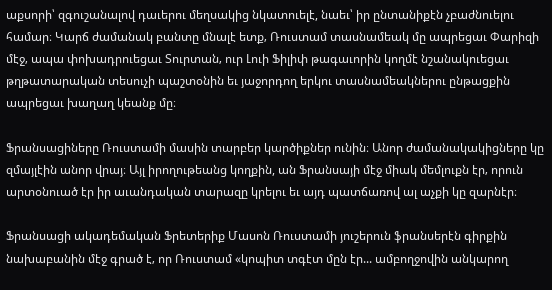աքսորի՝ զգուշանալով դաւերու մեղսակից նկատուելէ, նաեւ՝ իր ընտանիքէն չբաժնուելու համար։ Կարճ ժամանակ բանտը մնալէ ետք‚ Ռուստամ տասնամեակ մը ապրեցաւ Փարիզի մէջ‚ ապա փոխադրուեցաւ Տուրտան‚ ուր Լուի Ֆիլիփ թագաւորին կողմէ նշանակուեցաւ թղթատարական տեսուչի պաշտօնին եւ յաջորդող երկու տասնամեակներու ընթացքին ապրեցաւ խաղաղ կեանք մը։

Ֆրանսացիները Ռուստամի մասին տարբեր կարծիքներ ունին։ Անոր ժամանակակիցները կը զմայլէին անոր վրայ։ Այլ իրողութեանց կողքին, ան Ֆրանսայի մէջ միակ մեմլուքն էր‚ որուն արտօնուած էր իր աւանդական տարազը կրելու եւ այդ պատճառով ալ աչքի կը զարնէր։

Ֆրանսացի ակադեմական Ֆրետերիք Մասոն Ռուստամի յուշերուն ֆրանսերէն գիրքին նախաբանին մէջ գրած է‚ որ Ռուստամ «կոպիտ տգէտ մըն էր... ամբողջովին անկարող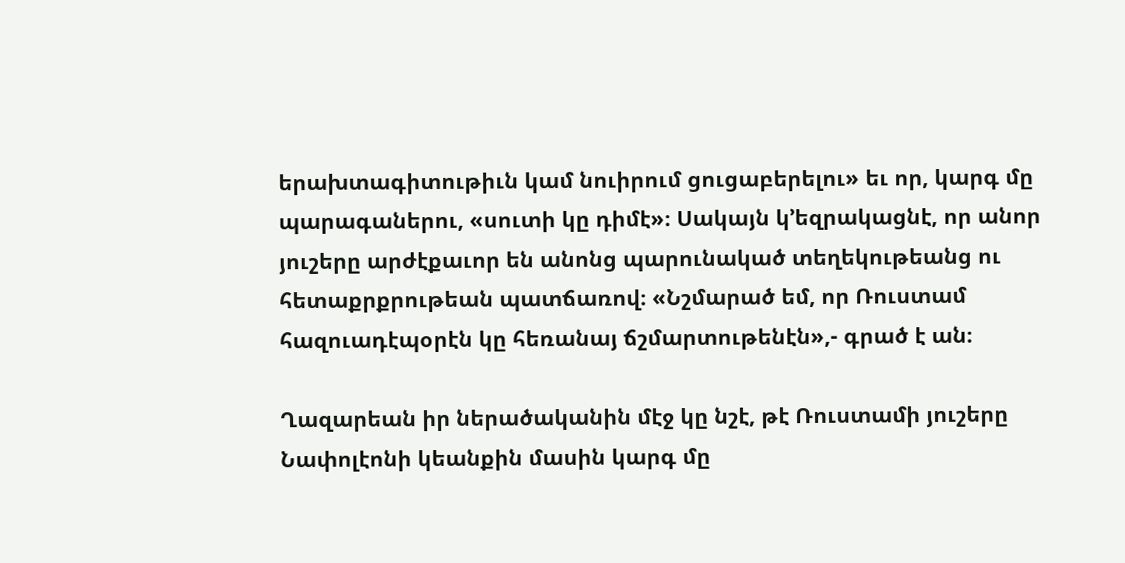երախտագիտութիւն կամ նուիրում ցուցաբերելու» եւ որ, կարգ մը պարագաներու, «սուտի կը դիմէ»։ Սակայն կ’եզրակացնէ‚ որ անոր յուշերը արժէքաւոր են անոնց պարունակած տեղեկութեանց ու հետաքրքրութեան պատճառով։ «Նշմարած եմ, որ Ռուստամ հազուադէպօրէն կը հեռանայ ճշմարտութենէն»‚- գրած է ան։

Ղազարեան իր ներածականին մէջ կը նշէ‚ թէ Ռուստամի յուշերը Նափոլէոնի կեանքին մասին կարգ մը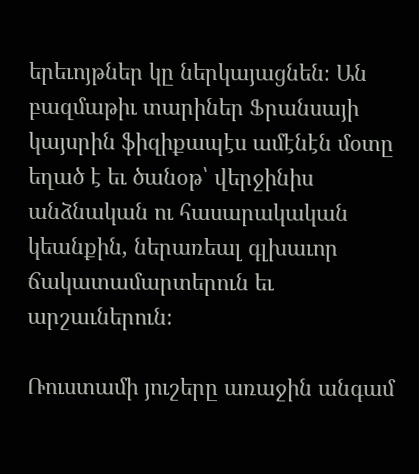երեւոյթներ կը ներկայացնեն։ Ան բազմաթիւ տարիներ Ֆրանսայի կայսրին ֆիզիքապէս ամէնէն մօտը եղած է եւ ծանօթ՝ վերջինիս անձնական ու հասարակական կեանքին‚ ներառեալ գլխաւոր ճակատամարտերուն եւ արշաւներուն։

Ռուստամի յուշերը առաջին անգամ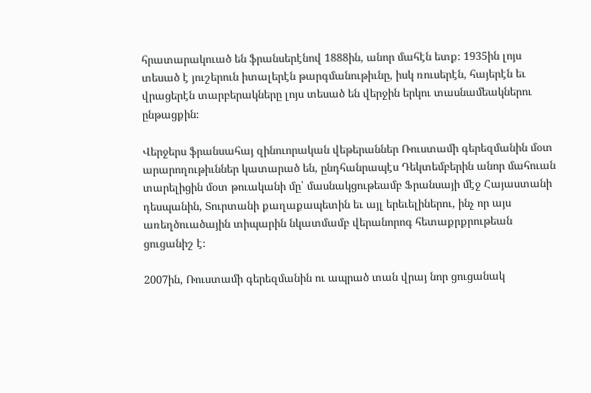հրատարակուած են ֆրանսերէնով 1888ին‚ անոր մահէն ետք։ 1935ին լոյս տեսած է յուշերուն իտալերէն թարգմանութիւնը‚ իսկ ռուսերէն‚ հայերէն եւ վրացերէն տարբերակները լոյս տեսած են վերջին երկու տասնամեակներու ընթացքին։

Վերջերս ֆրանսահայ զինուորական վեթերաններ Ռուստամի գերեզմանին մօտ արարողութիւններ կատարած են‚ ընդհանրապէս Դեկտեմբերին անոր մահուան տարելիցին մօտ թուականի մը՝ մասնակցութեամբ Ֆրանսայի մէջ Հայաստանի դեսպանին‚ Տուրտանի քաղաքապետին եւ այլ երեւելիներու‚ ինչ որ այս առեղծուածային տիպարին նկատմամբ վերանորոգ հետաքրքրութեան ցուցանիշ է։

2007ին, Ռուստամի գերեզմանին ու ապրած տան վրայ նոր ցուցանակ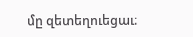մը զետեղուեցաւ։